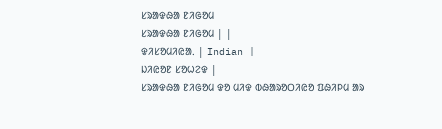ᱥᱨᱟᱫᱷᱟ ᱱᱤᱜᱚᱢ
ᱥᱨᱟᱫᱷᱟ ᱱᱤᱜᱚᱢ | |
ᱫᱤᱥᱚᱢᱤᱭᱟᱹ | Indian |
ᱡᱤᱭᱚᱱ ᱥᱚᱦᱮᱫ |
ᱥᱨᱟᱫᱷᱟ ᱱᱤᱜᱚᱢ ᱫᱚ ᱢᱤᱫ ᱵᱷᱟᱨᱚᱛᱤᱭᱚ ᱯᱷᱤᱞᱢ ᱟᱨ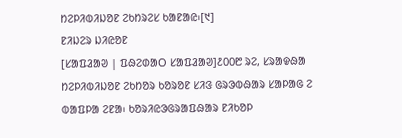ᱴᱮᱞᱤᱵᱤᱡᱚᱱ ᱮᱠᱴᱨᱮᱥ ᱠᱟᱱᱟᱭ᱾[᱑]
ᱱᱤᱡᱮᱨ ᱡᱤᱭᱚᱱ
[ᱥᱟᱯᱲᱟᱣ | ᱯᱷᱮᱰᱟᱛ ᱥᱟᱯᱲᱟᱣ]᱒᱐᱐᱘ ᱨᱮ, ᱥᱨᱟᱫᱷᱟ ᱴᱮᱞᱤᱵᱤᱡᱚᱱ ᱮᱠᱴᱚᱨ ᱠᱚᱨᱚᱱ ᱥᱤᱝ ᱜᱨᱳᱵᱷᱟᱨ ᱥᱟᱞᱟᱜ ᱮ ᱵᱟᱯᱞᱟ ᱮᱱᱟ᱾ ᱠᱚᱨᱤᱭᱳᱜᱨᱟᱯᱷᱟᱨ ᱱᱤᱠᱚᱞ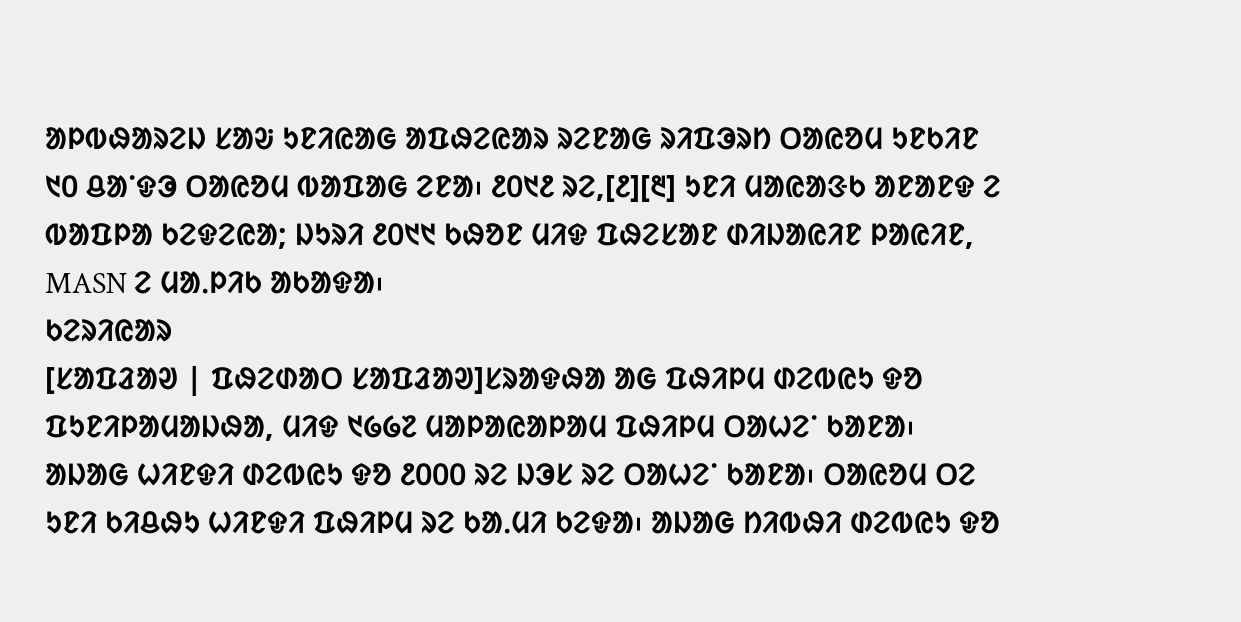ᱟᱞᱵᱷᱟᱨᱮᱡ ᱥᱟᱶ ᱩᱱᱤᱭᱟᱜ ᱟᱯᱷᱮᱭᱟᱨ ᱨᱮᱱᱟᱜ ᱨᱤᱯᱳᱨᱴ ᱛᱟᱭᱚᱢ ᱩᱱᱠᱤᱱ ᱑᱐ ᱪᱟᱸᱫᱳ ᱛᱟᱭᱚᱢ ᱵᱟᱯᱟᱜ ᱮᱱᱟ᱾ ᱒᱐᱑᱒ ᱨᱮ,[᱒][᱓] ᱩᱱᱤ ᱢᱟᱭᱟᱝᱠ ᱟᱱᱟᱱᱫ ᱮ ᱵᱟᱯᱞᱟ ᱠᱮᱫᱮᱭᱟ; ᱡᱩᱨᱤ ᱒᱐᱑᱑ ᱠᱷᱚᱱ ᱢᱤᱫ ᱯᱷᱮᱥᱟᱱ ᱰᱤᱡᱟᱭᱤᱱ ᱞᱟᱭᱤᱱ, MASN ᱮ ᱢᱟᱹᱞᱤᱠ ᱟᱠᱟᱫᱟ᱾
ᱠᱮᱨᱤᱭᱟᱨ
[ᱥᱟᱯᱲᱟᱣ | ᱯᱷᱮᱰᱟᱛ ᱥᱟᱯᱲᱟᱣ]ᱥᱨᱟᱫᱷᱟ ᱟᱜ ᱯᱷᱤᱞᱢ ᱰᱮᱵᱭᱩ ᱫᱚ ᱯᱩᱱᱤᱞᱟᱢᱟᱡᱷᱟ, ᱢᱤᱫ ᱑᱙᱙᱗ ᱢᱟᱞᱟᱭᱟᱞᱟᱢ ᱯᱷᱤᱞᱢ ᱛᱟᱦᱮᱸ ᱠᱟᱱᱟ᱾ ᱟᱡᱟᱜ ᱦᱤᱱᱫᱤ ᱰᱮᱵᱭᱩ ᱫᱚ ᱒᱐᱐᱐ ᱨᱮ ᱡᱳᱥ ᱨᱮ ᱛᱟᱦᱮᱸ ᱠᱟᱱᱟ᱾ ᱛᱟᱭᱚᱢ ᱛᱮ ᱩᱱᱤ ᱠᱤᱪᱷᱩ ᱦᱤᱱᱫᱤ ᱯᱷᱤᱞᱢ ᱨᱮ ᱠᱟᱹᱢᱤ ᱠᱮᱫᱟ᱾ ᱟᱡᱟᱜ ᱴᱤᱵᱷᱤ ᱰᱮᱵᱭᱩ ᱫᱚ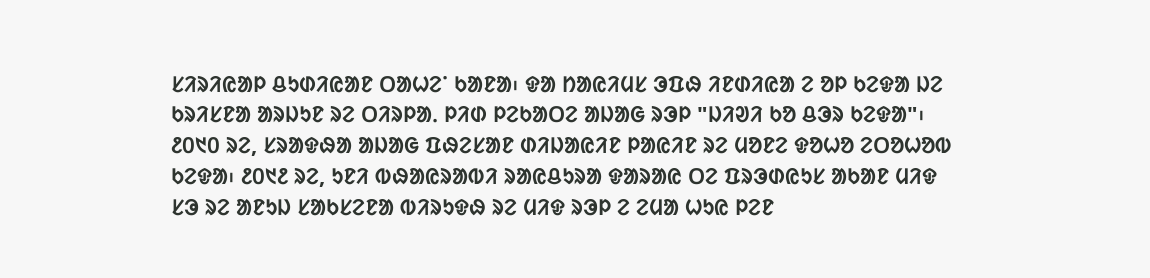ᱥᱤᱨᱤᱭᱟᱞ ᱪᱩᱰᱤᱭᱟᱱ ᱛᱟᱦᱮᱸ ᱠᱟᱱᱟ᱾ ᱫᱟ ᱴᱟᱭᱤᱢᱥ ᱳᱯᱷ ᱤᱱᱰᱤᱭᱟ ᱮ ᱚᱞ ᱠᱮᱫᱟ ᱡᱮ ᱠᱨᱤᱥᱱᱟ ᱟᱨᱡᱩᱱ ᱨᱮ ᱛᱤᱨᱞᱟᱹ ᱞᱤᱰ ᱞᱮᱠᱟᱛᱮ ᱟᱡᱟᱜ ᱨᱳᱞ "ᱡᱤᱣᱤ ᱠᱚ ᱪᱳᱨ ᱠᱮᱫᱟ"᱾ ᱒᱐᱑᱐ ᱨᱮ, ᱥᱨᱟᱫᱷᱟ ᱟᱡᱟᱜ ᱯᱷᱮᱥᱟᱱ ᱰᱤᱡᱟᱭᱤᱱ ᱞᱟᱭᱤᱱ ᱨᱮ ᱢᱚᱱᱮ ᱫᱚᱦᱚ ᱮᱛᱚᱦᱚᱵ ᱠᱮᱫᱟ᱾ ᱒᱐᱑᱒ ᱨᱮ, ᱩᱱᱤ ᱵᱷᱟᱭᱨᱟᱵᱤ ᱨᱟᱭᱪᱩᱨᱟ ᱫᱟᱨᱟᱭ ᱛᱮ ᱯᱨᱳᱰᱭᱩᱥ ᱟᱠᱟᱱ ᱢᱤᱫ ᱥᱳ ᱨᱮ ᱟᱱᱩᱡ ᱥᱟᱠᱥᱮᱱᱟ ᱵᱤᱨᱩᱫᱷ ᱨᱮ ᱢᱤᱫ ᱨᱳᱞ ᱮ ᱮᱢᱟ ᱦᱩᱭ ᱞᱮᱱ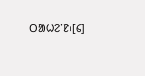ᱛᱟᱦᱮᱸᱱ᱾[᱔]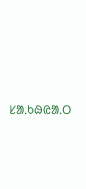ᱥᱟᱹᱠᱷᱭᱟᱹᱛ